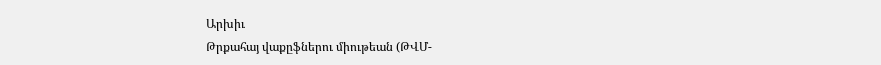Արխիւ
Թրքահայ վաքըֆներու միութեան (ԹՎՄ-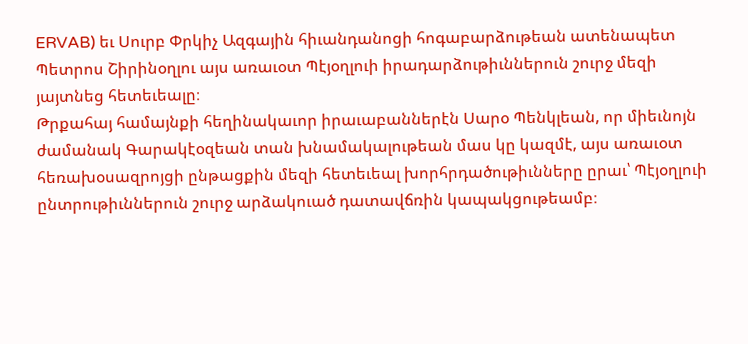ERVAB) եւ Սուրբ Փրկիչ Ազգային հիւանդանոցի հոգաբարձութեան ատենապետ Պետրոս Շիրինօղլու այս առաւօտ Պէյօղլուի իրադարձութիւններուն շուրջ մեզի յայտնեց հետեւեալը։
Թրքահայ համայնքի հեղինակաւոր իրաւաբաններէն Սարօ Պենկլեան, որ միեւնոյն ժամանակ Գարակէօզեան տան խնամակալութեան մաս կը կազմէ, այս առաւօտ հեռախօսազրոյցի ընթացքին մեզի հետեւեալ խորհրդածութիւնները ըրաւ՝ Պէյօղլուի ընտրութիւններուն շուրջ արձակուած դատավճռին կապակցութեամբ։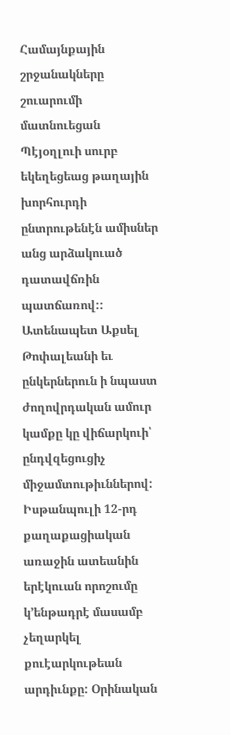Համայնքային շրջանակները շուարումի մատնուեցան Պէյօղլուի սուրբ եկեղեցեաց թաղային խորհուրդի ընտրութենէն ամիսներ անց արձակուած դատավճռին պատճառով::
Ատենապետ Աքսել Թոփալեանի եւ ընկերներուն ի նպաստ ժողովրդական ամուր կամքը կը վիճարկուի՝ ընդվզեցուցիչ միջամտութիւններով:
Իսթանպուլի 12-րդ քաղաքացիական առաջին ատեանին երէկուան որոշումը կ՚ենթադրէ մասամբ չեղարկել քուէարկութեան արդիւնքը: Օրինական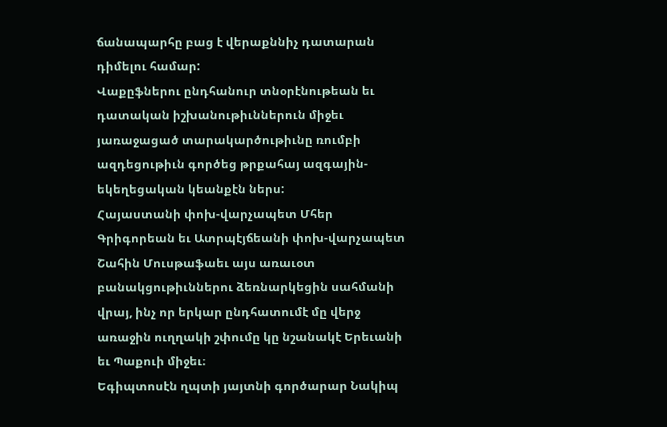ճանապարհը բաց է վերաքննիչ դատարան դիմելու համար:
Վաքըֆներու ընդհանուր տնօրէնութեան եւ դատական իշխանութիւններուն միջեւ յառաջացած տարակարծութիւնը ռումբի ազդեցութիւն գործեց թրքահայ ազգային-եկեղեցական կեանքէն ներս:
Հայաստանի փոխ-վարչապետ Մհեր Գրիգորեան եւ Ատրպէյճեանի փոխ-վարչապետ Շահին Մուսթաֆաեւ այս առաւօտ բանակցութիւններու ձեռնարկեցին սահմանի վրայ, ինչ որ երկար ընդհատումէ մը վերջ առաջին ուղղակի շփումը կը նշանակէ Երեւանի եւ Պաքուի միջեւ։
Եգիպտոսէն ղպտի յայտնի գործարար Նակիպ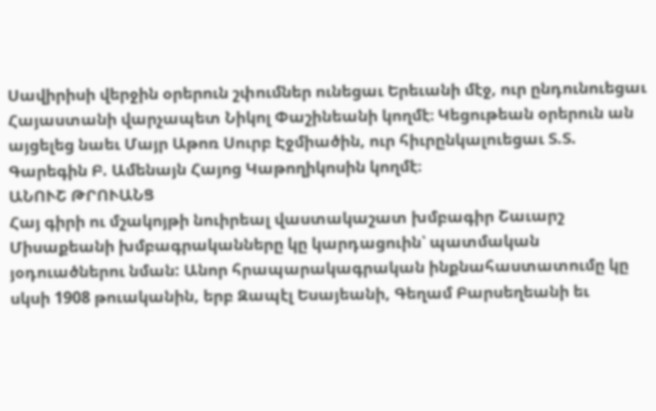Սավիրիսի վերջին օրերուն շփումներ ունեցաւ Երեւանի մէջ, ուր ընդունուեցաւ Հայաստանի վարչապետ Նիկոլ Փաշինեանի կողմէ։ Կեցութեան օրերուն ան այցելեց նաեւ Մայր Աթոռ Սուրբ Էջմիածին, ուր հիւրընկալուեցաւ Տ.Տ. Գարեգին Բ. Ամենայն Հայոց Կաթողիկոսին կողմէ։
ԱՆՈՒՇ ԹՐՈՒԱՆՑ
Հայ գիրի ու մշակոյթի նուիրեալ վաստակաշատ խմբագիր Շաւարշ Միսաքեանի խմբագրականները կը կարդացուին՝ պատմական յօդուածներու նման: Անոր հրապարակագրական ինքնահաստատումը կը սկսի 1908 թուականին, երբ Զապէլ Եսայեանի, Գեղամ Բարսեղեանի եւ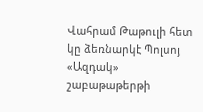Վահրամ Թաթուլի հետ կը ձեռնարկէ Պոլսոյ «Ազդակ» շաբաթաթերթի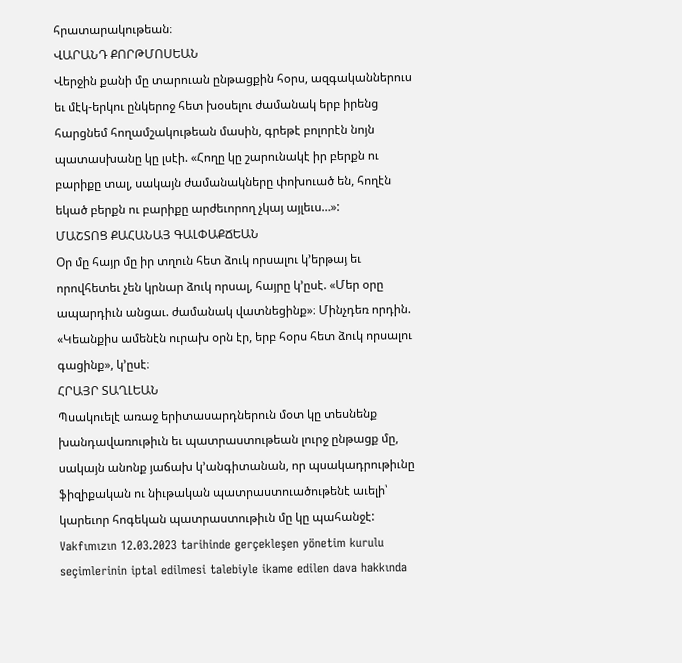հրատարակութեան։
ՎԱՐԱՆԴ ՔՈՐԹՄՈՍԵԱՆ
Վերջին քանի մը տարուան ընթացքին հօրս, ազգականներուս եւ մէկ-երկու ընկերոջ հետ խօսելու ժամանակ երբ իրենց հարցնեմ հողամշակութեան մասին, գրեթէ բոլորէն նոյն պատասխանը կը լսէի. «Հողը կը շարունակէ իր բերքն ու բարիքը տալ, սակայն ժամանակները փոխուած են, հողէն եկած բերքն ու բարիքը արժեւորող չկայ այլեւս…»:
ՄԱՇՏՈՑ ՔԱՀԱՆԱՅ ԳԱԼՓԱՔՃԵԱՆ
Օր մը հայր մը իր տղուն հետ ձուկ որսալու կ՚երթայ եւ որովհետեւ չեն կրնար ձուկ որսալ, հայրը կ՚ըսէ. «Մեր օրը ապարդիւն անցաւ. ժամանակ վատնեցինք»։ Մինչդեռ որդին. «Կեանքիս ամենէն ուրախ օրն էր, երբ հօրս հետ ձուկ որսալու գացինք», կ՚ըսէ։
ՀՐԱՅՐ ՏԱՂԼԵԱՆ
Պսակուելէ առաջ երիտասարդներուն մօտ կը տեսնենք խանդավառութիւն եւ պատրաստութեան լուրջ ընթացք մը, սակայն անոնք յաճախ կ՚անգիտանան, որ պսակադրութիւնը ֆիզիքական ու նիւթական պատրաստուածութենէ աւելի՝ կարեւոր հոգեկան պատրաստութիւն մը կը պահանջէ:
Vakfımızın 12.03.2023 tarihinde gerçekleşen yönetim kurulu seçimlerinin iptal edilmesi talebiyle ikame edilen dava hakkında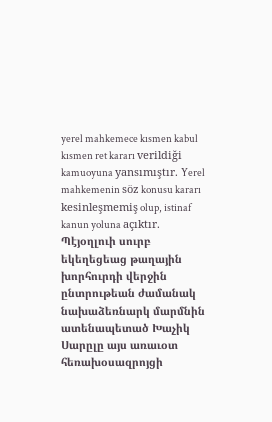yerel mahkemece kısmen kabul kısmen ret kararı verildiği kamuoyuna yansımıştır. Yerel mahkemenin söz konusu kararı kesinleşmemiş olup, istinaf kanun yoluna açıktır.
Պէյօղլուի սուրբ եկեղեցեաց թաղային խորհուրդի վերջին ընտրութեան ժամանակ նախաձեռնարկ մարմնին ատենապետած Խաչիկ Սարըլը այս առաւօտ հեռախօսազրոյցի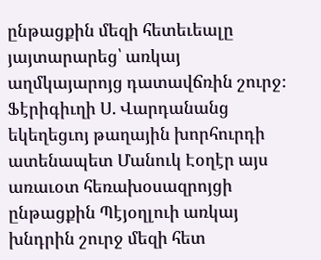ընթացքին մեզի հետեւեալը յայտարարեց՝ առկայ աղմկայարոյց դատավճռին շուրջ։
Ֆէրիգիւղի Ս. Վարդանանց եկեղեցւոյ թաղային խորհուրդի ատենապետ Մանուկ Էօղէր այս առաւօտ հեռախօսազրոյցի ընթացքին Պէյօղլուի առկայ խնդրին շուրջ մեզի հետ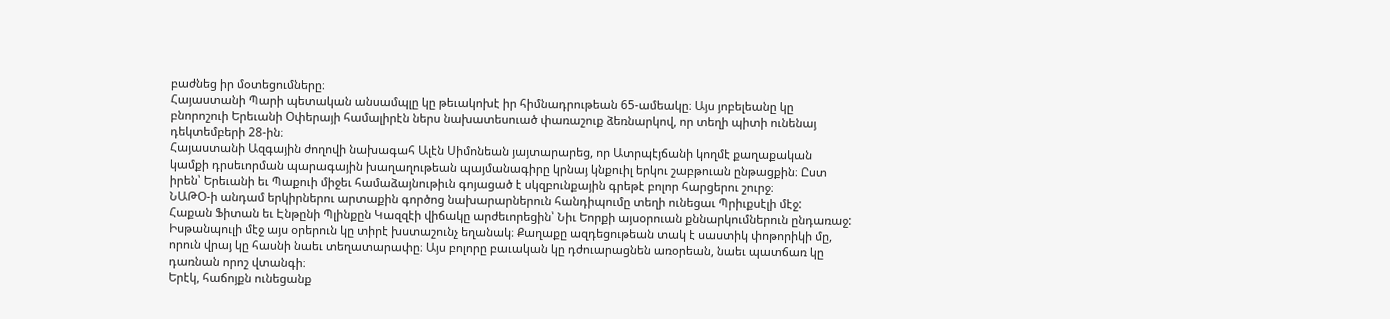բաժնեց իր մօտեցումները։
Հայաստանի Պարի պետական անսամպլը կը թեւակոխէ իր հիմնադրութեան 65-ամեակը։ Այս յոբելեանը կը բնորոշուի Երեւանի Օփերայի համալիրէն ներս նախատեսուած փառաշուք ձեռնարկով, որ տեղի պիտի ունենայ դեկտեմբերի 28-ին։
Հայաստանի Ազգային ժողովի նախագահ Ալէն Սիմոնեան յայտարարեց, որ Ատրպէյճանի կողմէ քաղաքական կամքի դրսեւորման պարագային խաղաղութեան պայմանագիրը կրնայ կնքուիլ երկու շաբթուան ընթացքին։ Ըստ իրեն՝ Երեւանի եւ Պաքուի միջեւ համաձայնութիւն գոյացած է սկզբունքային գրեթէ բոլոր հարցերու շուրջ։
ՆԱԹՕ-ի անդամ երկիրներու արտաքին գործոց նախարարներուն հանդիպումը տեղի ունեցաւ Պրիւքսէլի մէջ:
Հաքան Ֆիտան եւ Էնթընի Պլինքըն Կազզէի վիճակը արժեւորեցին՝ Նիւ Եորքի այսօրուան քննարկումներուն ընդառաջ:
Իսթանպուլի մէջ այս օրերուն կը տիրէ խստաշունչ եղանակ։ Քաղաքը ազդեցութեան տակ է սաստիկ փոթորիկի մը, որուն վրայ կը հասնի նաեւ տեղատարափը։ Այս բոլորը բաւական կը դժուարացնեն առօրեան, նաեւ պատճառ կը դառնան որոշ վտանգի։
Երէկ, հաճոյքն ունեցանք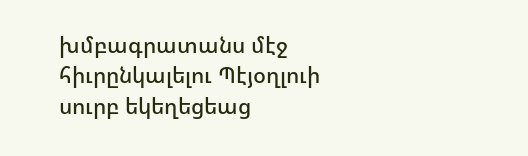խմբագրատանս մէջ հիւրընկալելու Պէյօղլուի սուրբ եկեղեցեաց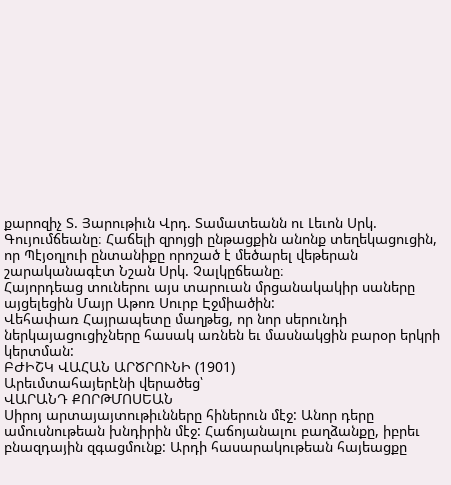քարոզիչ Տ. Յարութիւն Վրդ. Տամատեանն ու Լեւոն Սրկ. Գույումճեանը։ Հաճելի զրոյցի ընթացքին անոնք տեղեկացուցին, որ Պէյօղլուի ընտանիքը որոշած է մեծարել վեթերան շարականագէտ Նշան Սրկ. Չալկըճեանը։
Հայորդեաց տուներու այս տարուան մրցանակակիր սաները այցելեցին Մայր Աթոռ Սուրբ Էջմիածին:
Վեհափառ Հայրապետը մաղթեց, որ նոր սերունդի ներկայացուցիչները հասակ առնեն եւ մասնակցին բարօր երկրի կերտման:
ԲԺԻՇԿ ՎԱՀԱՆ ԱՐԾՐՈՒՆԻ (1901)
Արեւմտահայերէնի վերածեց՝
ՎԱՐԱՆԴ ՔՈՐԹՄՈՍԵԱՆ
Սիրոյ արտայայտութիւնները հիներուն մէջ: Անոր դերը ամուսնութեան խնդիրին մէջ: Հաճոյանալու բաղձանքը, իբրեւ բնազդային զգացմունք: Արդի հասարակութեան հայեացքը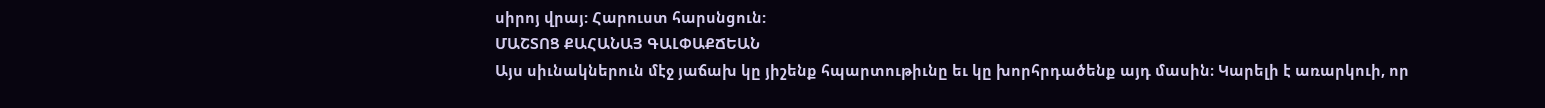սիրոյ վրայ: Հարուստ հարսնցուն:
ՄԱՇՏՈՑ ՔԱՀԱՆԱՅ ԳԱԼՓԱՔՃԵԱՆ
Այս սիւնակներուն մէջ յաճախ կը յիշենք հպարտութիւնը եւ կը խորհրդածենք այդ մասին։ Կարելի է առարկուի, որ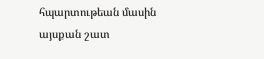հպարտութեան մասին այսքան շատ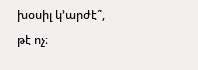խօսիլ կ՚արժէ՞, թէ ոչ։